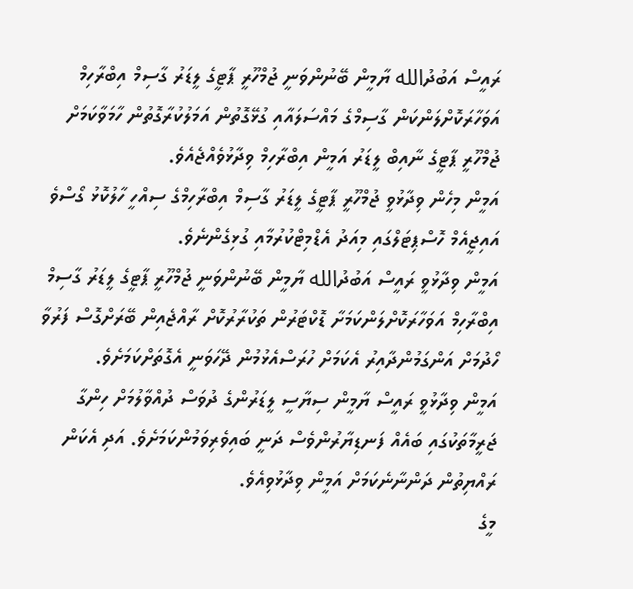ރައީސް އަބުދުالله ޔާމީން ބޭނުންވަނީ ޖުމްހޫރީ ޕާޓީގެ ލީޑަރު ގާސިމް އިބްރާހިމް އަވަހާރަކޮށްލަންކަން ގާސިމްގެ މައްސަލައާއި ގުޅޭގޮތުން އަމަލުކުރާގޮތުން ހާމަވާކަމަށް ޖުމްހޫރީ ޕާޓީގެ ނާއިބް ލީޑަރު އަމީން އިބްރާހިމް ވިދާޅުވެއްޖެއެވެ.
އަމީން މިހެން ވިދާޅުވީ ޖުމްހޫރީ ޕާޓީގެ ލީޑަރު ގާސިމް އިބްރާހިމްގެ ސިއްހީ ހާލުކޮޅު ގޯސްވެ އައިޖީއެމް ހޮސްޕިޓަލްގައި މިއަދު އެޑްމިޓްކުރުމާއި ގުޅިގެންނެވެ.
އަމީން ވިދާޅުވީ ރައީސް އަބުދުالله ޔާމީން ބޭނުންވަނީ ޖުމްހޫރީ ޕާޓީގެ ލީޑަރު ގާސިމް އިބްރާހިމް އަވަހާރަކޮށްލަންކަމަށާ ޑޮކްޓަރުން ތަކުރާރުކޮށް ރާއްޖެއިން ބޭރަށްގޮސް ފަރުވާ ހޯދުމަށް އަންގަމުންދާއިރު އެކަމަށް ހުރަސްއެޅުމުން ދޭހަވަނީ އެގޮތަށްކަމަށެވެ.
އަމީން ވިދާޅުވީ ރައީސް ޔާމީން ސިޔާސީ ލީޑަރުންގެ ދުވަސް ދުއްވާލުމަށް ހިންގާ ޖަރީމާތަކުގައި ބައެއް ފަނޑިޔާރުންވެސް ދަނީ ބައިވެރިވަމުންކަމަށެވެ. އަދި އެކަން ރައްޔިތުން ދަންނާނެކަމަށް އަމީން ވިދާޅުވިއެވެ.
މީގެ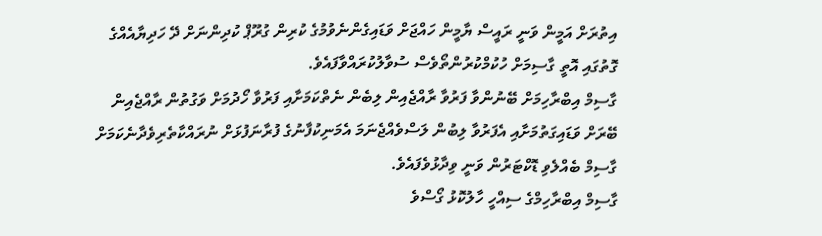އިތުރަށް އަމީން ވަނީ ރައީސް ޔާމީން ހައްޖަށް ވަޑައިގެންނެވުމުގެ ކުރިން ގުރޫޕް ކުދިންނަށް ދޭ ހަދިޔާއެއްގެ ގޮތުގައި އޮތީ ގާސިމަށް ހުކުމްކުރުންތޯވެސް ސުވާލުކުރައްވާފައެވެ.
ގާސިމް އިބްރާހިމަށް ބޭނުންވާ ފަރުވާ ރާއްޖެއިން ލިބެން ނެތްކަމަށާއި ފަރުވާ ހޯދުމަށް ވަގުތުން ރާއްޖެއިން ބޭރަށް ވަޑައިގަތުމަށާއި އެފަރުވާ ލިބުން ލަސްވެއްޖެނަމަ އެމަނިކުފާނުގެ ފުރާނަފުޅަށް ނުރައްކާތެރިވެދާނެކަމަށް ގާސިމް ބެއްލެވި ޑޮކްޓަރުން ވަނީ ވިދާޅުވެފައެވެ.
ގާސިމް އިބްރާހިމްގެ ސިއްހީ ހާލުކޮޅު ގޯސްވެ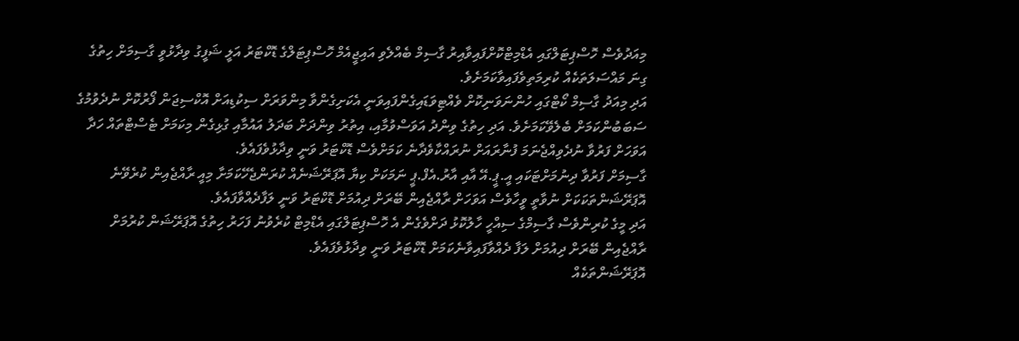މިއަދުވެސް ހޮސްޕިޓަލްގައި އެޑްމިޓްކޮށްފައިވާއިރު ގާސިމް ބެއްލެވި އައިޖީއެމް ހޮސްޕިޓަލްގެ ޑޮކްޓަރު އަލީ ޝަފީގު ވިދާޅުވީ ގާސިމަށް ހިތުގެ ގިނަ މައްސަލަތަކެއް ކުރިމަތިވެފައިވާކަމަށެވެ.
އަދި މިއަދު ގާސިމް ކޯޓްގައި ހުންނަވަނިކޮށް ވެއްޓިވަޑައިގެންފައިވަނީ އެކަށިގެންވާ މިންވަރަށް ސިކުޑިއަށް އޮކްސިޖަން ފޯރުކޮށް ނުދެވުމުގެ ސަބަބުންކަމަށް ބެލެވޭކަމަށެވެ. އަދި ހިތުގެ ވިންދު އަވަސްވުމާއި، އިތުރު ވިންދަށް ބަދަލު އައުމާއި ގުޅިގެން މިކަމަށް ޓެސްޓްތައް ހަދާ އަވަހަށް ފަރުވާ ނުދެވިއްޖެނަމަ ފުނާރައަށް ނުރައްކާވެދާނެ ކަމަށްވެސް ޑޮކްޓަރު ވަނީ ވިދާޅުވެފައެވެ.
ގާސިމަށް ފަރުވާ ދިނުމަށްޓަކައި އީ.ޕީ.އޭ އާއި އާރު.އެފް.ޕީ ނަމަކަށް ކިޔާ އޮޕަރޭޝަނެއް ކުރަންޖެހޭކަމަށާ މިއީ ރާއްޖެއިން ކުރެވޭނެ އޮޕަރޭޝަންތަކަކަށް ނުވާތީ ވީހާވެސް އަވަހަށް ރާއްޖެއިން ބޭރަށް ދިއުމަށް ޑޮކްޓަރު ވަނީ ލަފާދެއްވާފައެވެ.
އަދި މީގެ ކުރިންވެސް ގާސިމްގެ ސިއްހީ ހާލުކޮޅު ދަށްވެގެން އެ ހޮސްޕިޓަލްގައި އެޑްމިޓް ކުރެވުނު ފަހަރު ހިތުގެ އޮޕަރޭޝަން ކުރުމަށް ރާއްޖެއިން ބޭރަށް ދިއުމަށް ލަފާ ދެއްވާފައިވާނެކަމަށް ޑޮކްޓަރު ވަނީ ވިދާޅުވެފައެވެ.
އޮޕަރޭޝަންތަކެއް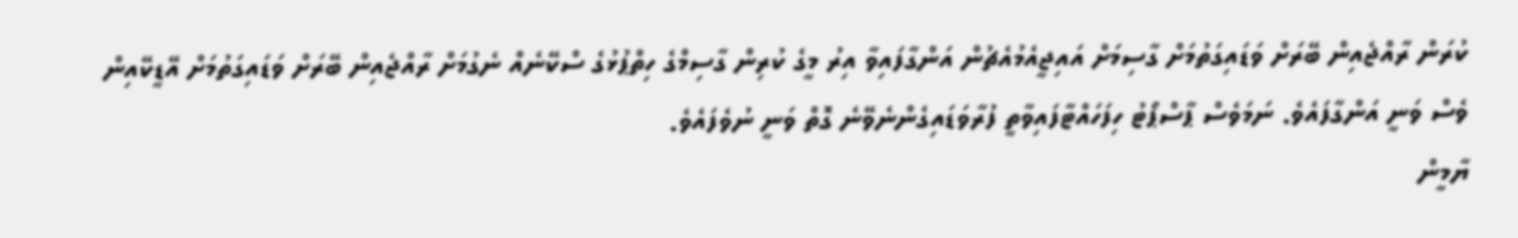ކުރަން ރާއްޖެއިން ބޭރަށް ވަޑައިގަތުމަށް ގާސިމަށް އައިޖީއެމުއެޗުން އަންގާފައިވާ އިރު މީގެ ކުރިން ގާސިމްގެ ހިތްޕުޅުގެ ސްކޭނެއް ނެގުމަށް ރާއްޖެއިން ބޭރަށް ވަޑައިގަތުމަށް އޭޑީކޭއިން ވެސް ވަނީ އަންގާފައެވެ. ނަމަވެސް ޕާސްޕޯޓު ހިފަހައްޓާފައިވާތީ ފުރާވަޑައިގެންނެވޭނެ ގޮތް ވަނީ ނުވެފައެވެ.
ޔާމީން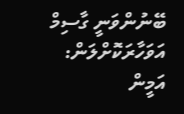ބޭނުންވަނީ ގާސިމް އަވަހާރަކޮށްލަން: އަމީން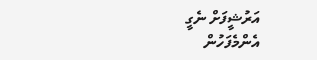އަރުޝީފަށް ނެގީ
އެންމެފަހުން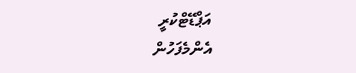އަޕްޑޭޓްކުރީ
އެންމެފަހުން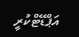އަޕްޑޭޓްކުރީ